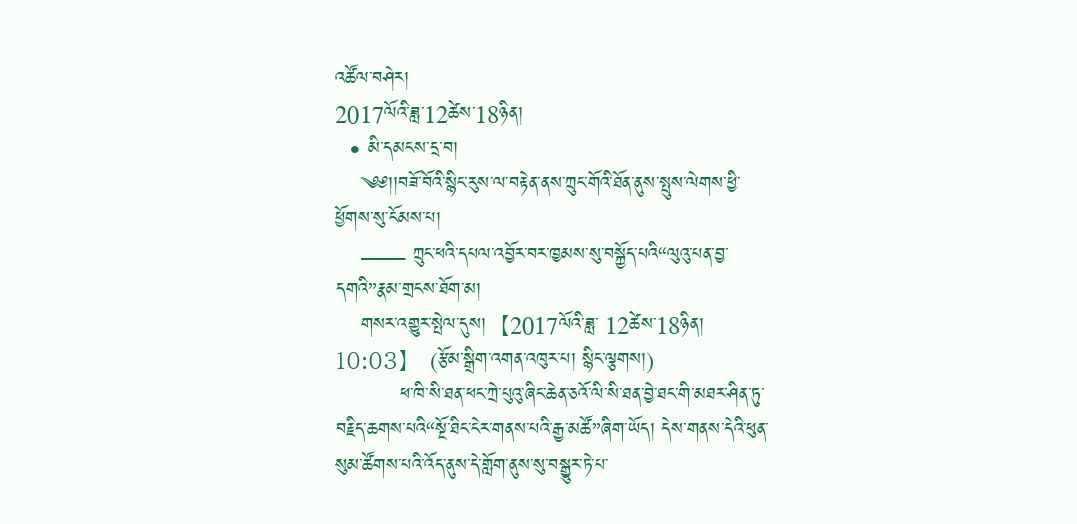འཚོལ་བཤེར།
2017ལོའི་ཟླ་12ཚེས་18ཉིན།
  • མི་དམངས་དྲ་བ།
    ༄༅།།བཟོ་བོའི་སྙིང་རུས་ལ་བརྟེན་ནས་ཀྲུང་གོའི་ཐོན་ནུས་སྤུས་ལེགས་ཕྱི་ཕྱོགས་སུ་ངོམས་པ།
    —— ཀྲུང་ཕའི་དཔལ་འབྱོར་བར་ཁྱམས་སུ་བསྐྱོད་པའི“ལུའུ་པན་བྱ་དགའི”རྣམ་གྲངས་ཐོག་མ།
    གསར་འགྱུར་སྤེལ་དུས།  【2017ལོའི་ཟླ་ 12ཚེས་18ཉིན། 10:03】   (རྩོམ་སྒྲིག་འགན་འཁུར་པ། སྙིང་ལྕགས།)
          ཕ་ཁི་སི་ཐན་ཕང་ཀྲེ་པུའུ་ཞིང་ཆེན་ཅའོ་ལི་སི་ཐན་བྱེ་ཐང་གི་མཐར་ཤིན་ཏུ་བརྗིད་ཆགས་པའི“སྔོ་ཐིང་ངེར་གནས་པའི་རྒྱ་མཚོ”ཞིག་ཡོད། དེས་གནས་དེའི་ཕུན་སུམ་ཚོགས་པའི་འོད་ནུས་དེ་གློག་ནུས་སུ་བསྒྱུར་ཏེ་པ་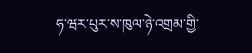ཧ་ཝར་པུར་ས་ཁུལ་ཉེ་འགྲམ་གྱི་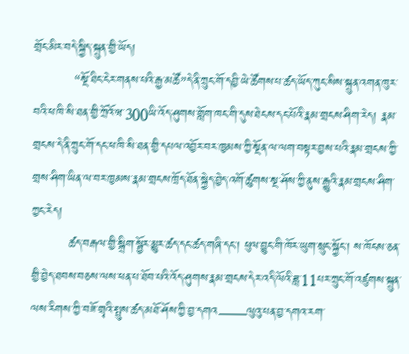གྲོང་མིར་བདེ་སྐྱིད་སྐྲུན་གྱི་ཡོད།
          “སྔོ་ཐིང་ངེར་གནས་པའི་རྒྱ་མཚོ”དེ་ནི་ཀྲུང་གོ་དབྱི་ཡེ་ཚོགས་པ་ཚད་ཡོད་ཀུང་སིས་སྐྲུན་འགན་ཁུར་བའི་ཕ་ཁི་སི་ཐན་གྱི་ཀྲོའོ་ཝ་300ཡི་འོད་ཤུགས་གློག་ཁང་གི་དུས་ཐེངས་དང་པོའི་རྣམ་གྲངས་ཤིག་རེད། རྣམ་གྲངས་དེ་ནི་ཀྲུང་གོ་དང་ཕ་ཁི་སི་ཐན་གྱི་དཔལ་འབྱོར་བར་ཁྱམས་ཀྱི་སྔོན་ལ་ལག་བསྟར་བྱས་པའི་རྣམ་གྲངས་ཀྱི་གྲས་ཤིག་ཡིན་ལ་བར་ཁྱམས་རྣམ་གྲངས་ཁྲོད་ཐོན་སྐྱེད་བྱེད་འགོ་ཚུགས་སྔ་ཤོས་ཀྱི་ནུས་རྒྱུའི་རྣམ་གྲངས་ཤིག་ཀྱང་རེད།
         ཚད་བརྒལ་གྱི་སྒྲིག་སྦྱོར་མྱུར་ཚད་དང་ཚད་གཞི་དང་། ཕུལ་བྱུང་གི་ཁོར་ཡུག་སྲུང་སྐྱོང་། ས་ཁོངས་ཅན་གྱི་བྱེད་ཐབས་བཅས་ལས་ཕན་པ་ཐོབ་པའི་འོད་ཤུགས་རྣམ་གྲངས་དེར་འདི་ལོའི་ཟླ་11པར་ཀྲུང་གོ་འཛུགས་སྐྲུན་ལས་རིགས་ཀྱི་བཟོ་གྲྭའི་སྤུས་ཚད་མཐོ་ཤོས་ཀྱི་བྱ་དགའ——ལུའུ་པན་བྱ་དགའ་རག་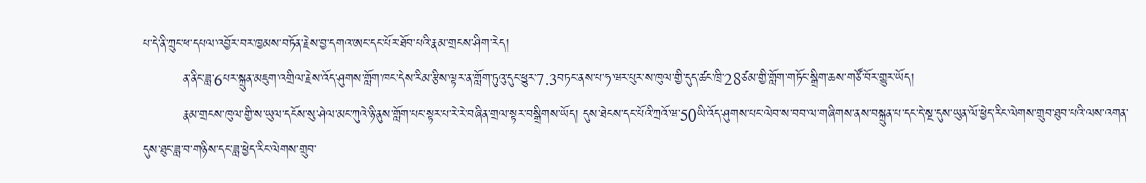པ་དེ་ནི་ཀྲུང་ཕ་དཔལ་འབྱོར་བར་ཁྱམས་བཏོན་རྗེས་བྱ་དགའ་ཨང་དང་པོར་ཐོབ་པའི་རྣམ་གྲངས་ཤིག་རེད།
         ན་ནིང་ཟླ་6པར་སྐྲུན་མཇུག་འགྲིལ་རྗེས་འོད་ཤུགས་གློག་ཁང་དེས་རིམ་རྩིས་ལྟར་ན་གློག་ཏུའུ་དུང་ཕྱུར་7.3བཏང་ནས་པ་ཧ་ཝར་པུར་ས་ཁུལ་གྱི་དུད་ཚང་ཁྲི་28ཙམ་གྱི་གློག་གཏོང་སྒྲིག་ཆས་གཙོ་བོར་གྱུར་ཡོད།
         རྣམ་གྲངས་ཁུལ་གྱི་ས་ཡུལ་དངོས་སུ་ཤེལ་མང་ཀུའེ་ཉི་ནུས་གློག་པང་སྟར་པ་རེ་རེ་བཞིན་གྲལ་སྟར་བསྒྲིགས་ཡོད། དུས་ཐེངས་དང་པོའི་ཀྲའོ་ཝ་50ཡི་འོད་ཤུགས་པང་ལེབ་ས་བབ་ལ་གཞིགས་ནས་བསྐྲུན་པ་དང་དེ་སྔ་དུས་ཡུན་ལོ་ཕྱེད་རིང་ལེགས་གྲུབ་ཐུབ་པའི་ལས་འགན་དུས་ཐུང་ཟླ་བ་གཉིས་དང་ཟླ་ཕྱེད་རིང་ལེགས་གྲུབ་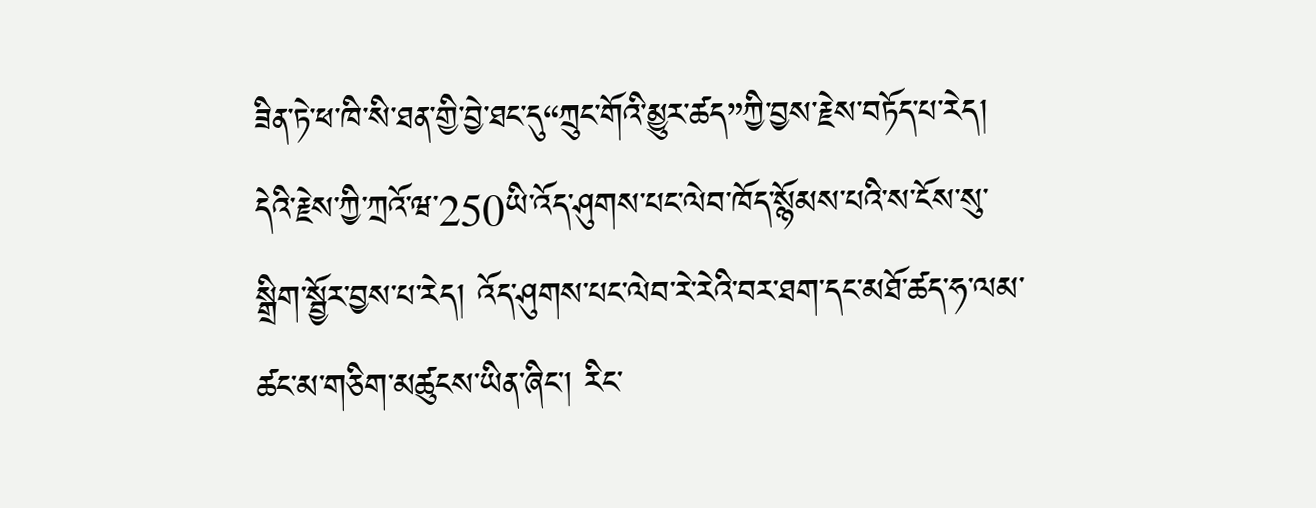ཟིན་ཏེ་ཕ་ཁི་སི་ཐན་གྱི་བྱེ་ཐང་དུ“ཀྲུང་གོའི་མྱུར་ཚད”ཀྱི་བྱས་རྗེས་བཏོད་པ་རེད། དེའི་རྗེས་ཀྱི་ཀྲའོ་ཝ་250ཡི་འོད་ཤུགས་པང་ལེབ་ཁོད་སྙོམས་པའི་ས་ངོས་སུ་སྒྲིག་སྦྱོར་བྱས་པ་རེད། འོད་ཤུགས་པང་ལེབ་རེ་རེའི་བར་ཐག་དང་མཐོ་ཚད་ཧ་ལམ་ཚང་མ་གཅིག་མཚུངས་ཡིན་ཞིང་། རིང་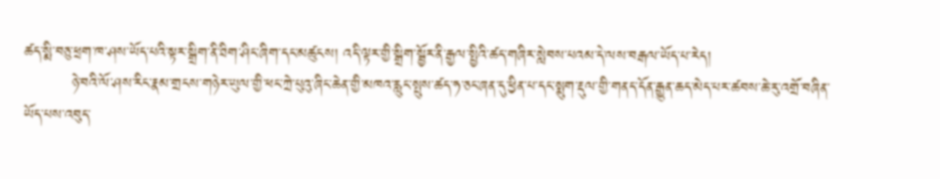ཚད་སྨི་བཅུ་ཕྲག་ཁ་ཤས་ཡོད་པའི་སྟར་སྒྲིག་ནི་ཐིག་ཤིང་ཞིག་དང་མཚུངས། འདི་ལྟར་གྱི་སྒྲིག་སྦྱོར་ནི་རྒྱལ་སྤྱིའི་ཚད་གཞིར་སླེབས་པའམ་དེ་ལས་བརྒལ་ཡོད་པ་རེད།
         ཉེ་བའི་ལོ་ཤས་རིང་རྣམ་གྲངས་གཉེར་ཡུལ་གྱི་ཕང་ཀྲེ་པུའུ་ཞིང་ཆེན་གྱི་མཁའ་རླུང་སྤུས་ཚད་ཧ་ཅང་ཞན་དུ་ཕྱིན་པ་དང་སྨུག་རྡུལ་གྱི་གནད་དོན་རྒྱུན་ཆད་མེད་པར་ཚབས་ཆེ་རུ་འགྲོ་བཞིན་ཡོད་པས་འབུད་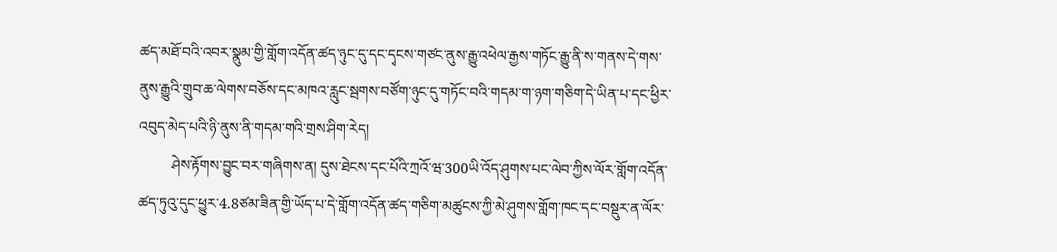ཚད་མཐོ་བའི་འབར་སྣུམ་གྱི་གློག་འདོན་ཚད་ཉུང་དུ་དང་དྭངས་གཙང་ནུས་རྒྱུ་འཕེལ་རྒྱས་གཏོང་རྒྱུ་ནི་ས་གནས་དེ་གས་ནུས་རྒྱུའི་གྲུབ་ཆ་ལེགས་བཅོས་དང་མཁའ་རླུང་སྦགས་བཙོག་ཉུང་དུ་གཏོང་བའི་གདམ་ག་ཉག་གཅིག་དེ་ཡིན་པ་དང་ཕྱིར་འབུད་མེད་པའི་ཉི་ནུས་ནི་གདམ་གའི་གྲས་ཤིག་རེད།
         ཤེས་རྟོགས་བྱུང་བར་གཞིགས་ན། དུས་ཐེངས་དང་པོའི་ཀྲའོ་ཝ་300ཡི་འོད་ཤུགས་པང་ལེབ་ཀྱིས་ལོར་གློག་འདོན་ཚད་ཏུའུ་དུང་ཕྱུར་4.8ཙམ་ཟིན་གྱི་ཡོད་པ་དེ་གློག་འདོན་ཚད་གཅིག་མཚུངས་ཀྱི་མེ་ཤུགས་གློག་ཁང་དང་བསྡུར་ན་ལོར་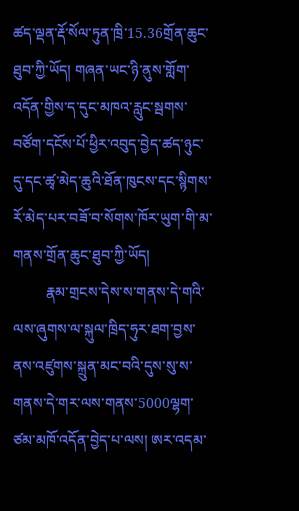ཚད་ལྡན་རྡོ་སོལ་ཏུན་ཁྲི་15.36གྲོན་ཆུང་ཐུབ་ཀྱི་ཡོད། གཞན་ཡང་ཉི་ནུས་གློག་འདོན་གྱིས་ད་དུང་མཁའ་རླུང་སྦགས་བཙོག་དངོས་པོ་ཕྱིར་འབུད་བྱེད་ཚད་ཉུང་དུ་དང་ཚྭ་མེད་ཆུའི་ཐོན་ཁུངས་དང་སྙིགས་རོ་མེད་པར་བཟོ་བ་སོགས་ཁོར་ཡུག་གི་མ་གནས་གྲོན་ཆུང་ཐུབ་ཀྱི་ཡོད།
         རྣམ་གྲངས་དེས་ས་གནས་དེ་གའི་ལས་ཞུགས་ལ་སྐུལ་ཁྲིད་ཧུར་ཐག་བྱས་ནས་འཛུགས་སྐྲུན་མང་བའི་དུས་སུ་ས་གནས་དེ་གར་ལས་གནས་5000ལྷག་ཙམ་མཁོ་འདོན་བྱེད་པ་ལས། ཨར་འདམ་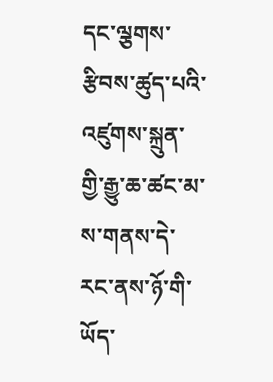དང་ལྕགས་རྩིབས་ཚུད་པའི་འཛུགས་སྐྲུན་གྱི་རྒྱུ་ཆ་ཚང་མ་ས་གནས་དེ་རང་ནས་ཉོ་གི་ཡོད་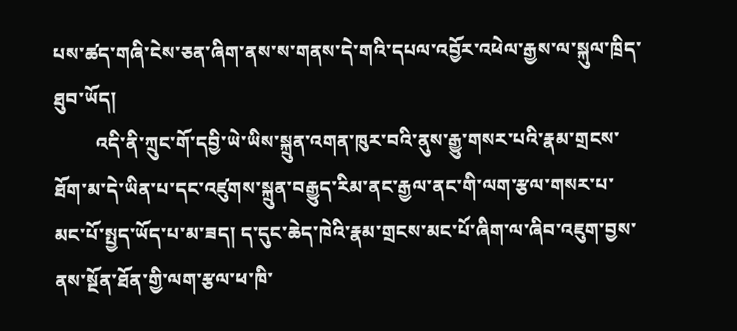པས་ཚད་གཞི་ངེས་ཅན་ཞིག་ནས་ས་གནས་དེ་གའི་དཔལ་འབྱོར་འཕེལ་རྒྱས་ལ་སྐུལ་ཁྲིད་ཐུབ་ཡོད།
         འདི་ནི་ཀྲུང་གོ་དབྱི་ཡེ་ཡིས་སྐྲུན་འགན་ཁུར་བའི་ནུས་རྒྱུ་གསར་པའི་རྣམ་གྲངས་ཐོག་མ་དེ་ཡིན་པ་དང་འཛུགས་སྐྲུན་བརྒྱུད་རིམ་ནང་རྒྱལ་ནང་གི་ལག་རྩལ་གསར་པ་མང་པོ་སྤྱད་ཡོད་པ་མ་ཟད། ད་དུང་ཆེད་ཁེའི་རྣམ་གྲངས་མང་པོ་ཞིག་ལ་ཞིབ་འཇུག་བྱས་ནས་སྔོན་ཐོན་གྱི་ལག་རྩལ་ཕ་ཁི་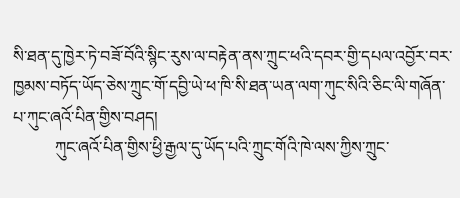སི་ཐན་དུ་ཁྱེར་ཏེ་བཟོ་བོའི་སྙིང་རུས་ལ་བརྟེན་ནས་ཀྲུང་ཕའི་དབར་གྱི་དཔལ་འབྱོར་བར་ཁྱམས་བཏོད་ཡོད་ཅེས་ཀྲུང་གོ་དབྱི་ཡེ་ཕ་ཁི་སི་ཐན་ཡན་ལག་ཀུང་སིའི་ཅིང་ལི་གཞོན་པ་ཀུང་ཞའོ་པིན་གྱིས་བཤད།
          ཀུང་ཞའོ་པིན་གྱིས་ཕྱི་རྒྱལ་དུ་ཡོད་པའི་ཀྲུང་གོའི་ཁེ་ལས་ཀྱིས་ཀྲུང་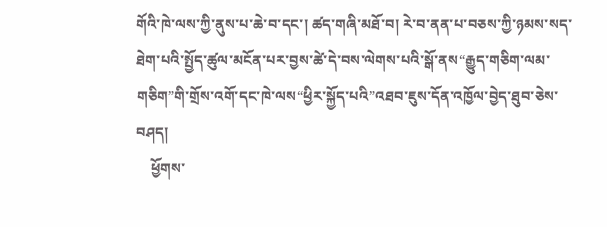གོའི་ཁེ་ལས་ཀྱི་ནུས་པ་ཆེ་བ་དང་། ཚད་གཞི་མཐོ་བ། རེ་བ་ནན་པ་བཅས་ཀྱི་ཉམས་སད་ཐེག་པའི་སྤྱོད་ཚུལ་མངོན་པར་བྱས་ཚེ་དེ་བས་ལེགས་པའི་སྒོ་ནས“རྒྱུད་གཅིག་ལམ་གཅིག”གི་གྲོས་འགོ་དང་ཁེ་ལས“ཕྱིར་སྐྱོད་པའི”འཐབ་ཇུས་དོན་འཁྱོལ་བྱེད་ཐུབ་ཅེས་བཤད།
    ཕྱོགས་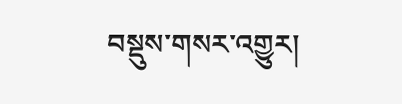བསྡུས་གསར་འགྱུར།